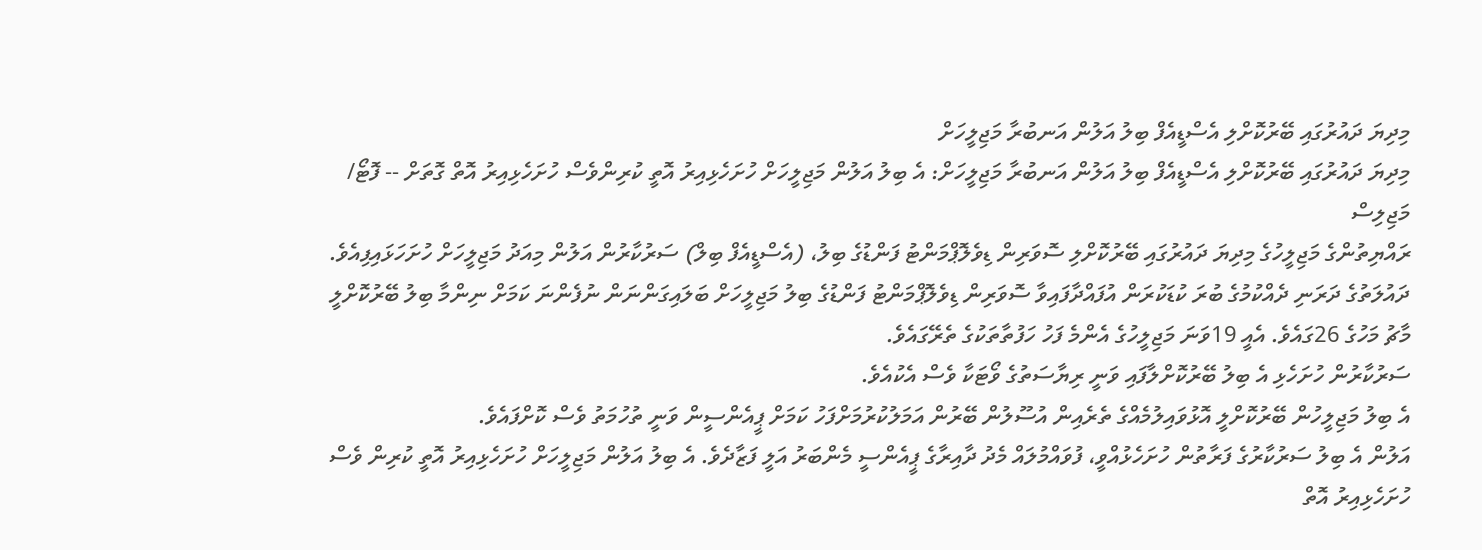މިދިޔަ ދައުރުގައި ބޭރުކޮށްލި އެސްޑީއެފް ބިލު އަލުން އަނބުރާ މަޖިލީހަށް
މިދިޔަ ދައުރުގައި ބޭރުކޮށްލި އެސްޑީއެފް ބިލު އަލުން އަނބުރާ މަޖިލީހަށް: އެ ބިލު އަލުން މަޖިލީހަށް ހުށަހެޅިއިރު އޮތީ ކުރިންވެސް ހުށަހެޅިއިރު އޮތް ގޮތަށް -- ފޮޓޯ/ މަޖިލިސް
ރައްޔިތުންގެ މަޖިލީހުގެ މިދިޔަ ދައުރުގައި ބޭރުކޮށްލި ސޮވަރިން ޑިވެލޮޕްމަންޓު ފަންޑުގެ ބިލު، (އެސްޑީއެފް ބިލް) ސަރުކާރުން އަލުން މިއަދު މަޖިލީހަށް ހުށަހަޅައިފިއެވެ.
ދައުލަތުގެ ދަރަނި ދެއްކުމުގެ ބުރަ ކުޑަކުރަން އުފައްދާފައިވާ ސޮވަރިން ޑިވެލޮޕްމަންޓު ފަންޑުގެ ބިލު މަޖިލީހަށް ބަލައިގަންނަން ނުފެންނަ ކަމަށް ނިންމާ ބިލު ބޭރުކޮށްލީ މާޗު މަހުގެ 26ގައެވެ. އެއީ 19ވަނަ މަޖިލީހުގެ އެންމެ ފަހު ހަފުތާތަކުގެ ތެރޭގައެވެ.
ސަރުކާރުން ހުށަހެޅި އެ ބިލު ބޭރުކޮށްލާފައި ވަނީ ރިޔާސަތުގެ ވޯޓަކާ ވެސް އެކުއެވެ.
އެ ބިލު މަޖިލީހުން ބޭރުކޮށްލީ އޮޅުވައިލުމެއްގެ ތެރެއިން އުސޫލުން ބޭރުން އަމަލުކުރުމަށްފަހު ކަމަށް ޕީއެންސީން ވަނީ ތުހުމަތު ވެސް ކޮށްފައެވެ.
އަލުން އެ ބިލު ސަރުކާރުގެ ފަރާތުން ހުށަހެޅުއްވީ، ފުވައްމުލައް މެދު ދާއިރާގެ ޕީއެންސީ މެންބަރު އަލީ ފަޒާދެވެ. އެ ބިލު އަލުން މަޖިލީހަށް ހުށަހެޅިއިރު އޮތީ ކުރިން ވެސް ހުށަހެޅިއިރު އޮތް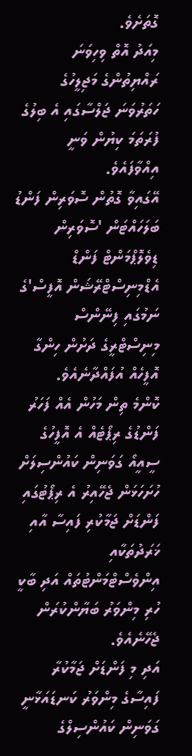ގޮތަށެވެ.
މިއަދު އޮތް ވިހިވަނަ ރައްޔިތުންގެ މަޖިލީހުގެ ހަތަރުވަނަ ޖަލްސާގައި އެ ބިލުގެ ފުރަތަމަ ކިޔުން ވަނީ އިއްވާފައެވެ.
އޭގައިވާ ގޮތުން ސޮވަރިން ފަންޑު ބަލަހައްޓަން 'ސޮވަރިން ޑިވެލޮޕްމަންޓް ފަންޑް އެޑްމިނިސްޓްރޭޝަން އޮފީސް'ގެ ނަމުގައި ފިނޭންސް މިނިސްޓްރީގެ ދަށުން ހިންގާ އޮފީހެއް އުފައްދާނެއެވެ.
ކޮންމެ ތިން މަހުން އެއް ފަހަރު ފަންޑުގެ ރިޕޯޓެއް އެ އޮފީހުގެ ސީއީއޯ ގަވަނިން ކައުންސިލަށް ހުށަހަޅަން ޖެހޭއިރު އެ ރިޕޯޓުގައި ފަންޑަށް ޖަމާކުރި ފައިސާ އާއި ޚަރަދުތަކާއި އިންވެސްޓްމަންޓުތައް އަދި ބާކީ ހުރި މިންވަރު ބަޔާންކުރަން ޖެހޭނެއެވެ.
އަދި މި ފަންޑަށް ޖަމާކުރާ ފައިސާގެ މިންވަރު ކަނޑައަޅާނީ ގަވަނިން ކައުންސިލްގެ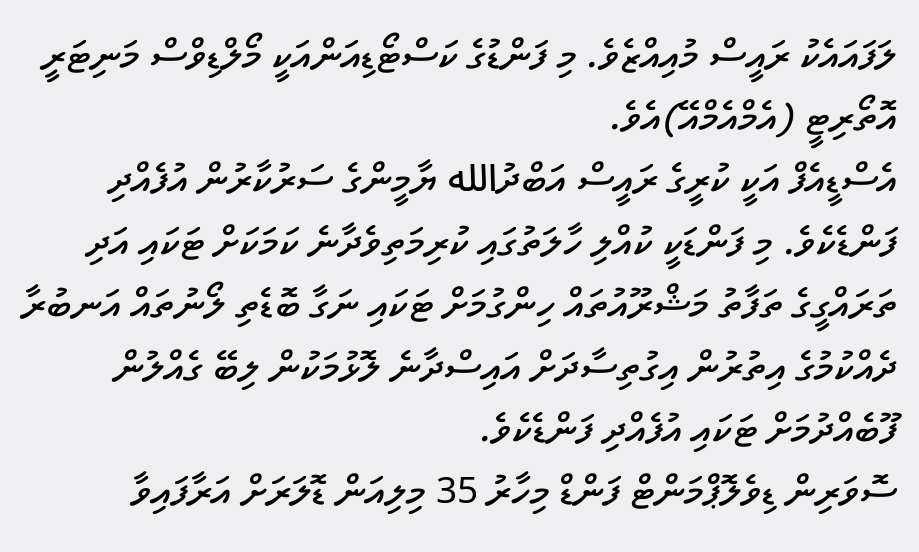ލަފައައެކު ރައީސް މުއިއްޒެވެ. މި ފަންޑުގެ ކަސްޓޯޑިއަންއަކީ މޯލްޑިވްސް މަނިޓަރީ އޮތޯރިޓީ (އެމްއެމްއޭ)އެވެ.
އެސްޑީއެފް އަކީ ކުރީގެ ރައީސް އަބްދުالله ޔާމީންގެ ސަރުކާރުން އުފެއްދި ފަންޑެކެވެ. މި ފަންޑަކީ ކުއްލި ހާލަތުގައި ކުރިމަތިވެދާނެ ކަމަކަށް ޓަކައި އަދި ތަރައްގީގެ ތަފާތު މަޝްރޫއުތައް ހިންގުމަށް ޓަކައި ނަގާ ބޮޑެތި ލޯނުތައް އަނބުރާ ދެއްކުމުގެ އިތުރުން އިގުތިސާދަށް އައިސްދާނެ ލޮޅުމަކުން ލިބޭ ގެއްލުން ފޫބެއްދުމަށް ޓަކައި އުފެއްދި ފަންޑެކެވެ.
ސޮވަރިން ޑިވެލޮޕްމަންޓް ފަންޑް މިހާރު 35 މިލިއަން ޑޮލަރަށް އަރާފައިވާ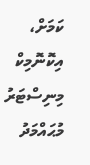ކަމަށް، އިކޮނޮމިކް މިނިސްޓަރު މުޙައްމަދު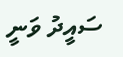ސައީދު ވަނީ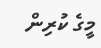މީގެ ކުރިން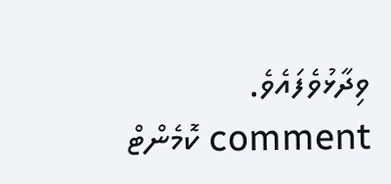ވިދާޅުވެފައެވެ.
comment ކޮމެންޓް